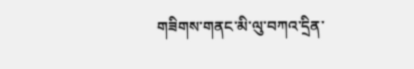གཟིགས་གནང་མི་ལུ་བཀའ་དྲིན་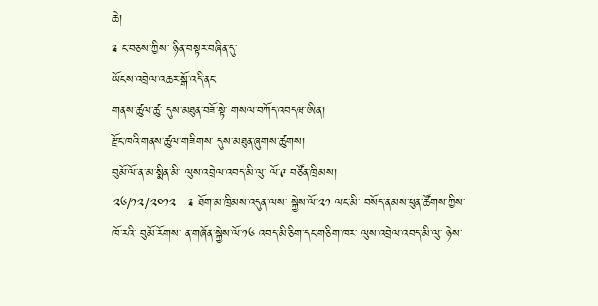ཆེ།
༉ ང་བཅས་ཀྱིས་ ཉིན་བསྟར་བཞིན་དུ་
ཡོངས་འབྲེལ་འཆར་སྒོ་འདི་ནང་
གནས་ཚུལ་ཚུ་ དུས་མཐུན་བཟོ་སྟེ་ གསལ་བཀོད་འབདཝ་ཨིན།
རྫོང་ཁའི་གནས་ཚུལ་གཟིགས་ དུས་མཐུན་ཞུགས་ཚུགས།
བུམོ་ལོ་ན་མ་སྨིན་མི་ ལུས་འབྲེལ་འབད་མི་ལུ་ ལོ་༩ བཙོན་ཁྲིམས།
༢༦/༡༢/༢༠༡༢   ༉ ཐོག་མ་ཁྲིམས་འདུན་ལས་ སྐྱེས་ལོ་༢༡ ལང་མི་ བསོད་ནམས་ཕུན་ཚོགས་ཀྱིས་ ཁོ་རའི་ བུམོ་རོགས་ ན་གཞོན་སྐྱེས་ལོ་༡༦ འབད་མི་ཅིག་དང་གཅིག་ཁར་ ལུས་འབྲེལ་འབད་མི་ལུ་ ཉེས་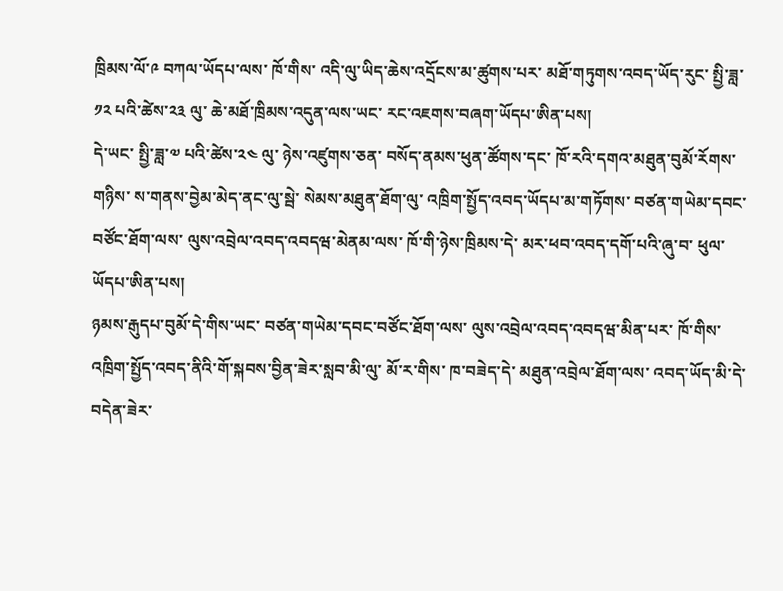ཁྲིམས་ལོ་༩ བཀལ་ཡོདཔ་ལས་ ཁོ་གིས་ འདི་ལུ་ཡིད་ཆེས་འདྲོངས་མ་ཚུགས་པར་ མཐོ་གཏུགས་འབད་ཡོད་རུང་ སྤྱི་ཟླ་༡༢ པའི་ཚེས་༢༣ ལུ་ ཆེ་མཐོ་ཁྲིམས་འདུན་ལས་ཡང་ རང་འཇགས་བཞག་ཡོདཔ་ཨིན་པས།
དེ་ཡང་ སྤྱི་ཟླ་༧ པའི་ཚེས་༢༤ ལུ་ ཉེས་འཛུགས་ཅན་ བསོད་ནམས་ཕུན་ཚོགས་དང་ ཁོ་རའི་དགའ་མཐུན་བུམོ་རོགས་གཉིས་ ས་གནས་བྱེམ་མེད་ནང་ལུ་སྦེ་ སེམས་མཐུན་ཐོག་ལུ་ འཁྲིག་སྤྱོད་འབད་ཡོདཔ་མ་གཏོགས་ བཙན་གཡེམ་དབང་བཙོང་ཐོག་ལས་ ལུས་འབྲེལ་འབད་འབདཝ་མེནམ་ལས་ ཁོ་གི་ཉེས་ཁྲིམས་དེ་ མར་ཕབ་འབད་དགོ་པའི་ཞུ་བ་ ཕུལ་ཡོདཔ་ཨིན་པས།
ཉམས་རྒུདཔ་བུམོ་དེ་གིས་ཡང་ བཙན་གཡེམ་དབང་བཙོང་ཐོག་ལས་ ལུས་འབྲེལ་འབད་འབདཝ་མིན་པར་ ཁོ་གིས་ འཁྲིག་སྤྱོད་འབད་ནིའི་གོ་སྐབས་བྱིན་ཟེར་སླབ་མི་ལུ་ མོ་ར་གིས་ ཁ་བཟེད་དེ་ མཐུན་འབྲེལ་ཐོག་ལས་ འབད་ཡོད་མི་དེ་ བདེན་ཟེར་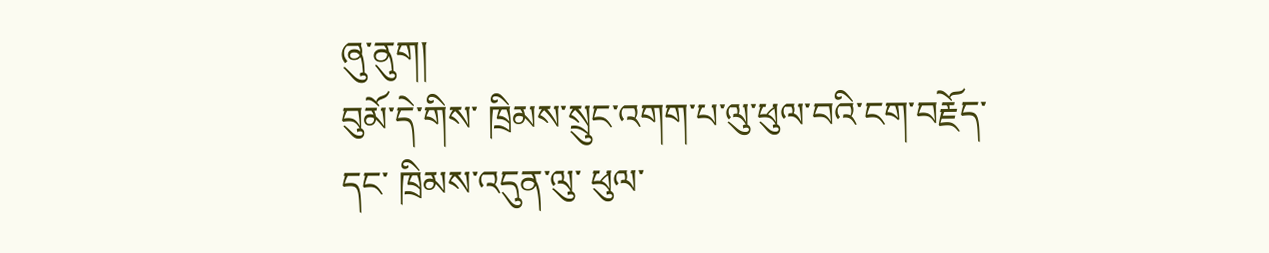ཞུ་ནུག།
བུམོ་དེ་གིས་ ཁྲིམས་སྲུང་འགག་པ་ལུ་ཕུལ་བའི་ངག་བརྗོད་དང་ ཁྲིམས་འདུན་ལུ་ ཕུལ་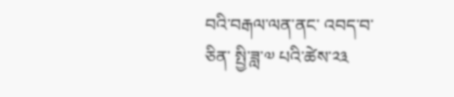བའི་བརྒལ་ལན་ནང་ འབད་བ་ཅིན་ སྤྱི་ཟླ་༧ པའི་ཚེས་༢༣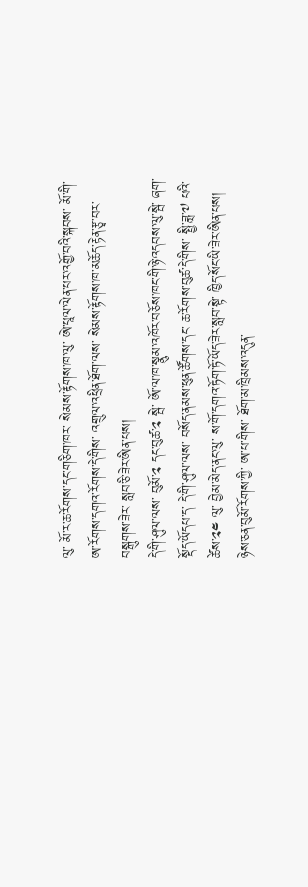ལུ་ མོ་ར་ཆ་རོགས་དང་གཅིག་ཁར་ སེམས་རྟོགས་ཁ་ལུ་ ཨེ་པཱལ་ལེན་པར་འགྱོ་བའི་སྐབས་ མོ་གི་ ཨ་རོགས་དགའ་རོགས་དེ་གིས་ འགྲུལ་འཕྲིན་ཐོག་ལས་ སེམས་རྟོགས་ཁ་མཆོད་རྟེན་རྩྭ་བར་བསྒུགས་ཟེར་ སླབ་ཅི་ཟེར་ཨིན་པས།
དེ་གི་ཤུལ་ལས་ བུམོ་༢ དང་བུཚ་༢ སྦེ་ ཨོ་ལ་ཁ་སྣུམ་འཁོར་བཅོས་ཁང་གི་ཉེ་འདབས་ལུ་སྦེ་ ཞག་སྡོད་ཡོདཔ་ད་ དེ་གི་ཤུལ་ལས་ བསོད་ནམས་ཕུན་ཚོགས་དང་ ཆ་རོགས་བུཚ་དེ་གིས་ སྤྱི་ཟླ་༧ པའི་ཚེས་༢༤ ལུ་ བྱེམ་མེད་ནང་ལུ་ ས་གོ་དགའ་ཏོག་ཏོ་ཡོད་ཟེར་སླབ་སྟེ་ ཁྱིད་སོང་ཡི་ཟེར་ཨིན་པས།
ཉེས་ཅན་བུམོ་རོགས་ཀྱི་ ཨ་པ་གིས་ ཐོག་མ་ཁྲིམས་འདུན་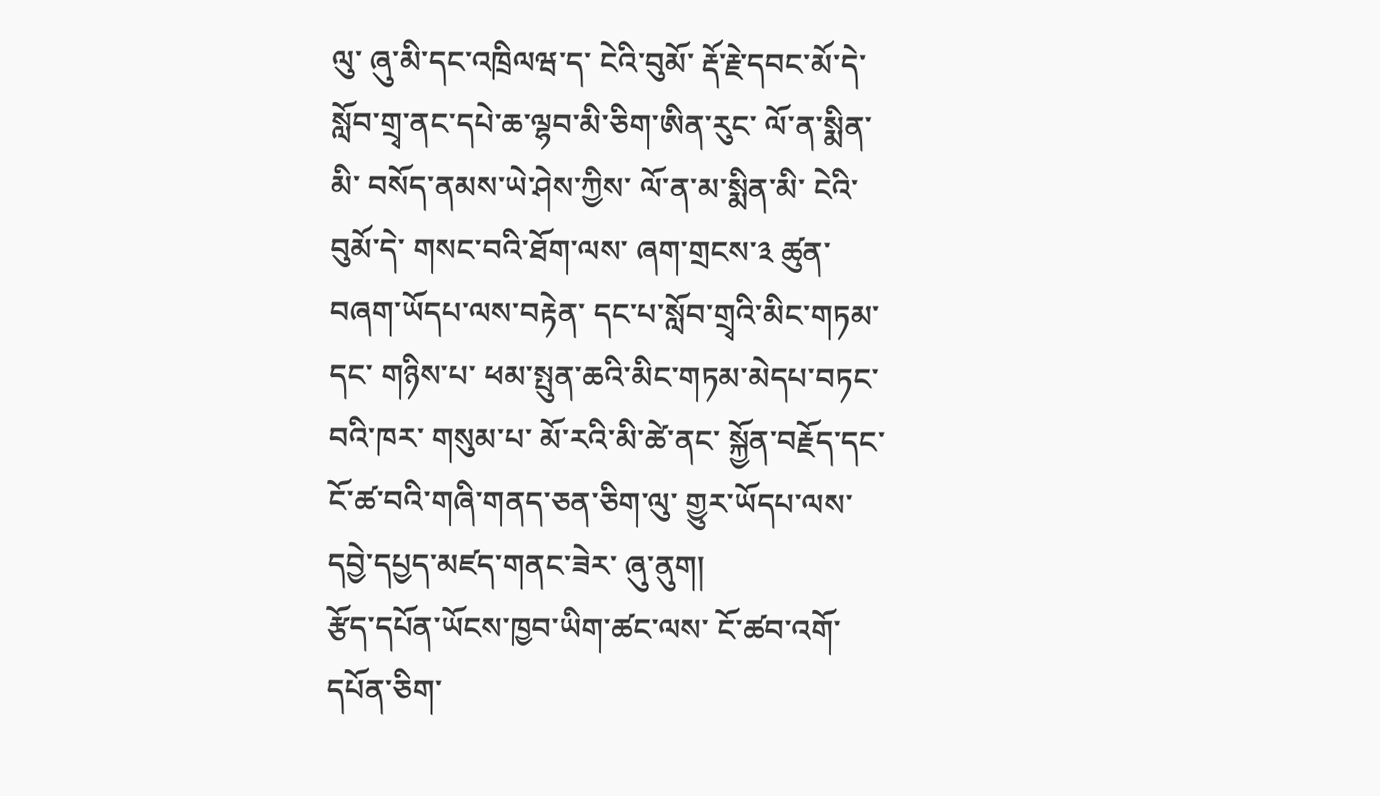ལུ་ ཞུ་མི་དང་འཁྲིལཝ་ད་ ངེའི་བུམོ་ རྡོ་རྗེ་དབང་མོ་དེ་ སློབ་གྲྭ་ནང་དཔེ་ཆ་ལྷབ་མི་ཅིག་ཨིན་རུང་ ལོ་ན་སྨིན་མི་ བསོད་ནམས་ཡེ་ཤེས་ཀྱིས་ ལོ་ན་མ་སྨིན་མི་ ངེའི་བུམོ་དེ་ གསང་བའི་ཐོག་ལས་ ཞག་གྲངས་༣ ཚུན་ བཞག་ཡོདཔ་ལས་བརྟེན་ དང་པ་སློབ་གྲྭའི་མིང་གཏམ་དང་ གཉིས་པ་ ཕམ་སྤུན་ཆའི་མིང་གཏམ་མེདཔ་བཏང་བའི་ཁར་ གསུམ་པ་ མོ་རའི་མི་ཚེ་ནང་ སྐྱོན་བརྗོད་དང་ ངོ་ཚ་བའི་གཞི་གནད་ཅན་ཅིག་ལུ་ གྱུར་ཡོདཔ་ལས་ དབྱེ་དཔྱད་མཛད་གནང་ཟེར་ ཞུ་ནུག།
རྩོད་དཔོན་ཡོངས་ཁྱབ་ཡིག་ཚང་ལས་ ངོ་ཚབ་འགོ་དཔོན་ཅིག་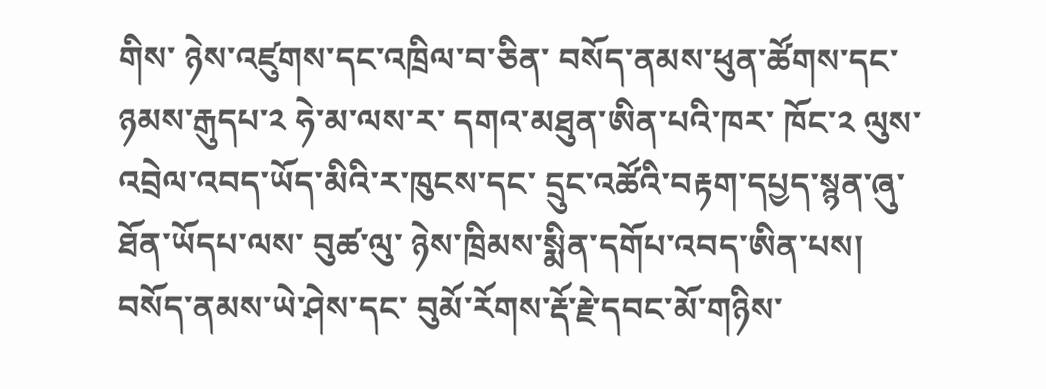གིས་ ཉེས་འཛུགས་དང་འཁྲིལ་བ་ཅིན་ བསོད་ནམས་ཕུན་ཚོགས་དང་ ཉམས་རྒུདཔ་༢ ཧེ་མ་ལས་ར་ དགའ་མཐུན་ཨིན་པའི་ཁར་ ཁོང་༢ ལུས་འབྲེལ་འབད་ཡོད་མིའི་ར་ཁུངས་དང་ དྲུང་འཚོའི་བརྟག་དཔྱད་སྙན་ཞུ་ཐོན་ཡོདཔ་ལས་ བུཚ་ལུ་ ཉེས་ཁྲིམས་སྨིན་དགོཔ་འབད་ཨིན་པས།
བསོད་ནམས་ཡེ་ཤེས་དང་ བུམོ་རོགས་རྡོ་རྗེ་དབང་མོ་གཉིས་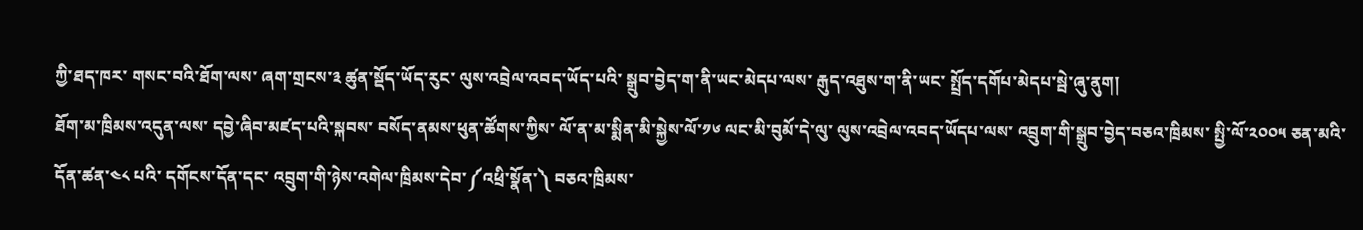ཀྱི་ཐད་ཁར་ གསང་བའི་ཐོག་ལས་ ཞག་གྲངས་༣ ཚུན་སྡོད་ཡོད་རུང་ ལུས་འབྲེལ་འབད་ཡོད་པའི་ སྒྲུབ་བྱེད་ག་ནི་ཡང་མེདཔ་ལས་ རྒུད་འཐུས་ག་ནི་ཡང་ སྤྲོད་དགོཔ་མེདཔ་སྦེ་ཞུ་ནུག།
ཐོག་མ་ཁྲིམས་འདུན་ལས་ དབྱེ་ཞིབ་མཛད་པའི་སྐབས་ བསོད་ནམས་ཕུན་ཚོགས་ཀྱིས་ ལོ་ན་མ་སྨིན་མི་སྐྱེས་ལོ་༡༦ ལང་མི་བུམོ་དེ་ལུ་ ལུས་འབྲེལ་འབད་ཡོདཔ་ལས་ འབྲུག་གི་སྒྲུབ་བྱེད་བཅའ་ཁྲིམས་ སྤྱི་ལོ་༢༠༠༥ ཅན་མའི་ དོན་ཚན་༤༨ པའི་ དགོངས་དོན་དང་ འབྲུག་གི་ཉེས་འགེལ་ཁྲིམས་དེབ་༼འཕྲི་སྣོན་༽ བཅའ་ཁྲིམས་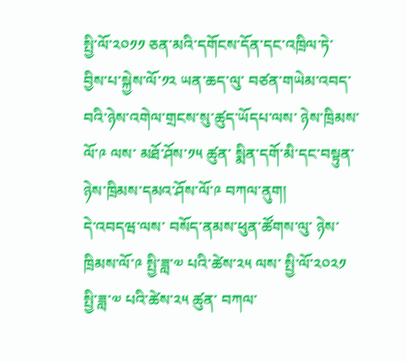སྤྱི་ལོ་༢༠༡༡ ཅན་མའི་དགོངས་དོན་དང་འཁྲིལ་ཏེ་ བྱིས་པ་སྐྱེས་ལོ་༡༢ ཡན་ཆད་ལུ་ བཙན་གཡེམ་འབད་བའི་ཉེས་འགེལ་གྲངས་སུ་ཚུད་ཡོདཔ་ལས་ ཉེས་ཁྲིམས་ལོ་༩ ལས་ མཐོ་ཤོས་༡༥ ཚུན་ སྨིན་དགོ་མི་དང་བསྟུན་ ཉེས་ཁྲིམས་དམའ་ཤོས་ལོ་༩ བཀལ་ནུག།
དེ་འབདཝ་ལས་ བསོད་ནམས་ཕུན་ཚོགས་ལུ་ ཉེས་ཁྲིམས་ལོ་༩ སྤྱི་ཟླ་༧ པའི་ཚེས་༢༥ ལས་ སྤྱི་ལོ་༢༠༢༡ སྤྱི་ཟླ་༧ པའི་ཚེས་༢༥ ཚུན་ བཀལ་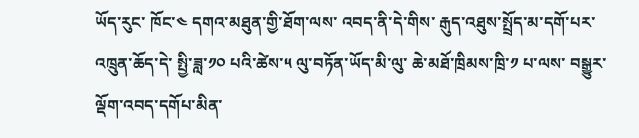ཡོད་རུང་ ཁོང་༤ དགའ་མཐུན་གྱི་ཐོག་ལས་ འབད་ནི་དེ་གིས་ རྒུད་འཐུས་སྤྲོད་མ་དགོ་པར་ འཁྲུན་ཆོད་དེ་ སྤྱི་ཟླ་༡༠ པའི་ཚེས་༥ ལུ་བཏོན་ཡོད་མི་ལུ་ ཆེ་མཐོ་ཁྲིམས་ཁྲི་༡ པ་ལས་ བསྒྱུར་ལྡོག་འབད་དགོཔ་མིན་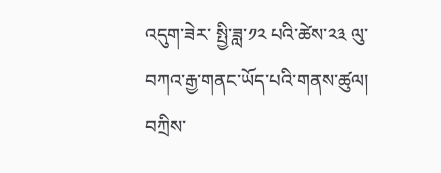འདུག་ཟེར་ སྤྱི་ཟླ་༡༢ པའི་ཚེས་༢༣ ལུ་ བཀའ་རྒྱ་གནང་ཡོད་པའི་གནས་ཚུལ།
བཀྲིས་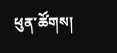ཕུན་ཚོགས།